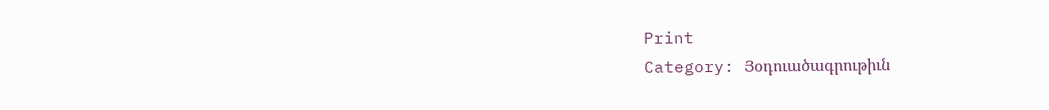Print
Category: Յօդուածագրութիւն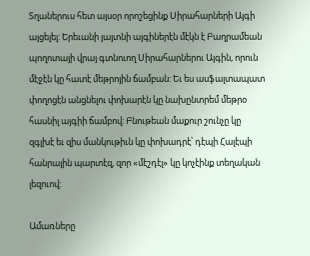Տղաներուս հետ այսօր որոշեցինք Սիրահարների Այգի այցելել: Երեւանի յայտնի այգիներէն մէկն է Բաղրամեան պողոտայի վրայ գտնուող Սիրահարներու Այգին, որուն մէջէն կը հատէ մեթրոյին ճամբան: Եւ ես ասֆալտապատ փողոցէն անցնելու փոխարէն կը նախընտրեմ մեթրօ հասնիլ այգիի ճամբով: Բնութեան մաքուր շունչը կը զգլխէ եւ զիս մանկութիւն կը փոխադրէ՝ դէպի Հալէպի հանրային պարտէզ, զոր «մէշդէլ» կը կոչէինք տեղական լեզուով:

Ամառները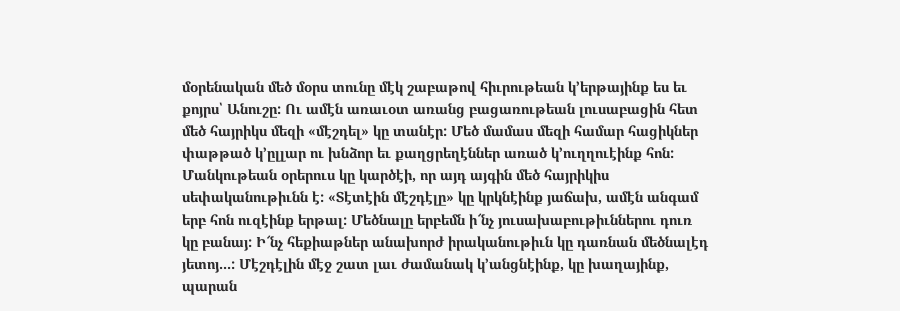մօրենական մեծ մօրս տունը մէկ շաբաթով հիւրութեան կ՚երթայինք ես եւ քոյրս՝ Անուշը: Ու ամէն առաւօտ առանց բացառութեան լուսաբացին հետ մեծ հայրիկս մեզի «մէշդել» կը տանէր: Մեծ մամաս մեզի համար հացիկներ փաթթած կ՚ըլլար ու խնձոր եւ քաղցրեղէններ առած կ՚ուղղուէինք հոն: Մանկութեան օրերուս կը կարծէի, որ այդ այգին մեծ հայրիկիս սեփականութիւնն է: «Տէտէին մէշդէլը» կը կրկնէինք յաճախ, ամէն անգամ երբ հոն ուզէինք երթալ: Մեծնալը երբեմն ի՜նչ յուսախաբութիւններու դուռ կը բանայ: Ի՜նչ հեքիաթներ անախորժ իրականութիւն կը դառնան մեծնալէդ յետոյ...: Մէշդէլին մէջ շատ լաւ ժամանակ կ՚անցնէինք, կը խաղայինք, պարան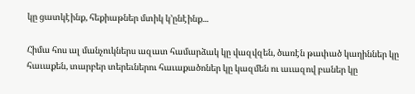կը ցատկէինք, հեքիաթներ մտիկ կ՚ընէինք...

Հիմա հոս ալ մանչուկներս ազատ համարձակ կը վազվզեն, ծառէն թափած կաղիններ կը հաւաքեն, տարբեր տերեւներու հաւաքածոներ կը կազմեն ու աւազով բաներ կը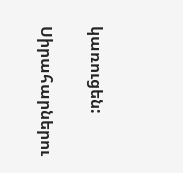կառուցեն:

Սիրահարներու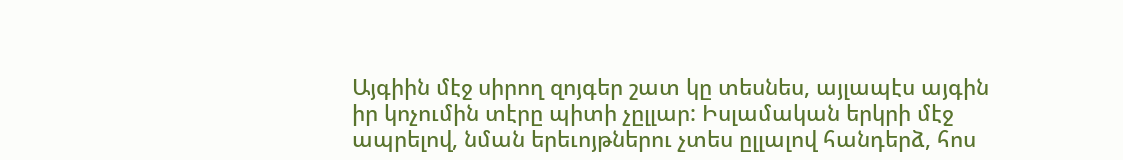Այգիին մէջ սիրող զոյգեր շատ կը տեսնես, այլապէս այգին իր կոչումին տէրը պիտի չըլլար: Իսլամական երկրի մէջ ապրելով, նման երեւոյթներու չտես ըլլալով հանդերձ, հոս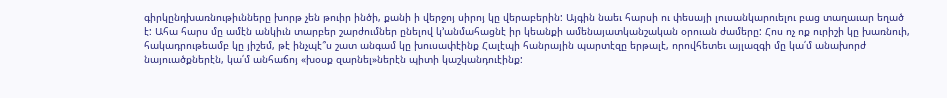գիրկընդխառնութիւնները խորթ չեն թուիր ինծի, քանի ի վերջոյ սիրոյ կը վերաբերին: Այգին նաեւ հարսի ու փեսայի լուսանկարուելու բաց տաղաւար եղած է: Ահա հարս մը ամէն անկիւն տարբեր շարժումներ ընելով կ՚անմահացնէ իր կեանքի ամենայատկանշական օրուան ժամերը: Հոս ոչ ոք ուրիշի կը խառնուի, հակադրութեամբ կը յիշեմ, թէ ինչպէ՞ս շատ անգամ կը խուսափէինք Հալէպի հանրային պարտէզը երթալէ, որովհետեւ այլազգի մը կա՛մ անախորժ նայուածքներէն, կա՛մ անհաճոյ «խօսք զարնել»ներէն պիտի կաշկանդուէինք: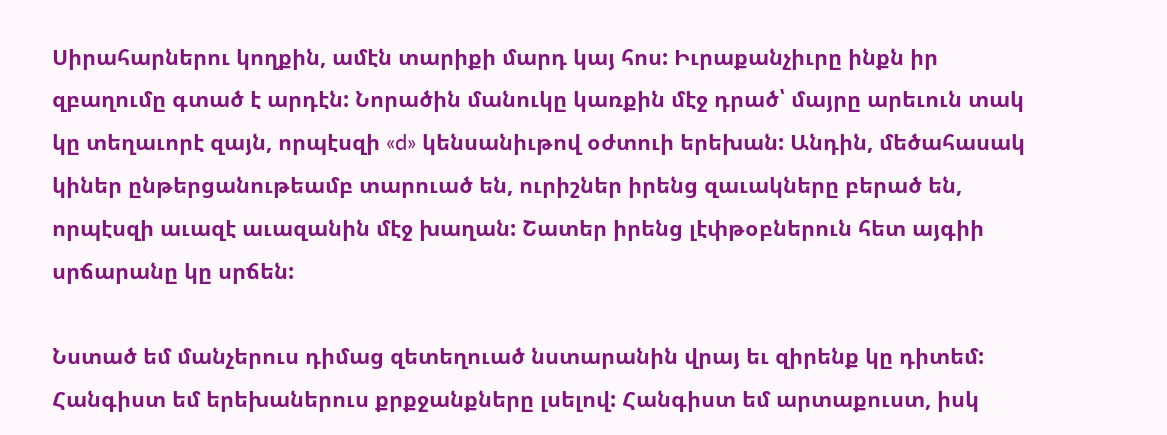Սիրահարներու կողքին, ամէն տարիքի մարդ կայ հոս: Իւրաքանչիւրը ինքն իր զբաղումը գտած է արդէն: Նորածին մանուկը կառքին մէջ դրած՝ մայրը արեւուն տակ կը տեղաւորէ զայն, որպէսզի «d» կենսանիւթով օժտուի երեխան: Անդին, մեծահասակ կիներ ընթերցանութեամբ տարուած են, ուրիշներ իրենց զաւակները բերած են, որպէսզի աւազէ աւազանին մէջ խաղան: Շատեր իրենց լէփթօբներուն հետ այգիի սրճարանը կը սրճեն:

Նստած եմ մանչերուս դիմաց զետեղուած նստարանին վրայ եւ զիրենք կը դիտեմ: Հանգիստ եմ երեխաներուս քրքջանքները լսելով: Հանգիստ եմ արտաքուստ, իսկ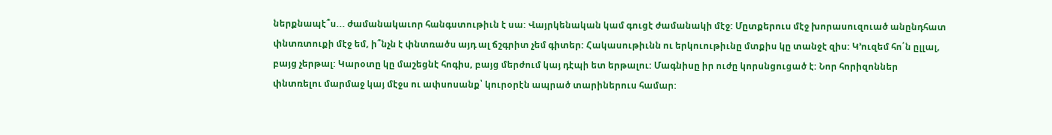ներքնապէ՞ս... ժամանակաւոր հանգստութիւն է սա: Վայրկենական կամ գուցէ ժամանակի մէջ: Մըտքերուս մէջ խորասուզուած անընդհատ փնտռտուքի մէջ եմ, ի՞նչն է փնտռածս այդ ալ ճշգրիտ չեմ գիտեր: Հակասութիւնն ու երկուութիւնը մտքիս կը տանջէ զիս: Կ՚ուզեմ հո՛ն ըլլալ, բայց չերթալ: Կարօտը կը մաշեցնէ հոգիս, բայց մերժում կայ դէպի ետ երթալու: Մագնիսը իր ուժը կորսնցուցած է: Նոր հորիզոններ փնտռելու մարմաջ կայ մէջս ու ափսոսանք՝ կուրօրէն ապրած տարիներուս համար: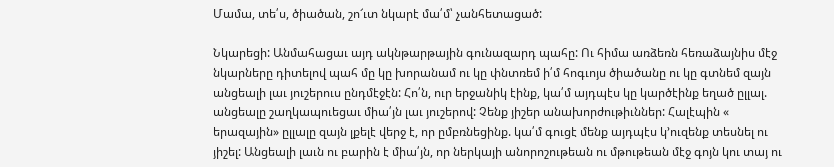Մամա, տե՛ս, ծիածան, շո՜ւտ նկարէ մա՛մ՝ չանհետացած:

Նկարեցի: Անմահացաւ այդ ակնթարթային գունազարդ պահը: Ու հիմա առձեռն հեռաձայնիս մէջ նկարները դիտելով պահ մը կը խորանամ ու կը փնտռեմ ի՛մ հոգւոյս ծիածանը ու կը գտնեմ զայն անցեալի լաւ յուշերուս ընդմէջէն: Հո՛ն, ուր երջանիկ էինք, կա՛մ այդպէս կը կարծէինք եղած ըլլալ. անցեալը շաղկապուեցաւ միա՛յն լաւ յուշերով: Չենք յիշեր անախորժութիւններ: Հալէպին « երազային» ըլլալը զայն լքելէ վերջ է, որ ըմբռնեցինք. կա՛մ գուցէ մենք այդպէս կ՚ուզենք տեսնել ու յիշել: Անցեալի լաւն ու բարին է միա՛յն, որ ներկայի անորոշութեան ու մթութեան մէջ գոյն կու տայ ու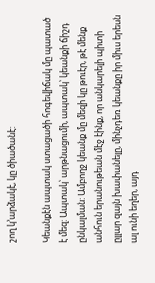շող կ՚արձակէ, կը ծիածանէ:

Կեանքէն ապտակ ստացածի հոգեվիճակ մը պատած է մեզ: Ապտակ՝ արթնացումի, ապտակ՝ կեանքի ճիշդ ընկալման: Ամբողջ կեանք մը մեզի կը թուէր, թէ մենք անհուն երանութեան մէջ էինք, որ անկարելի պիտի ըլլար զայն խափանելը, մինչդեռ կեանքը իր միւս երեսն ալ ունի եղեր, այդ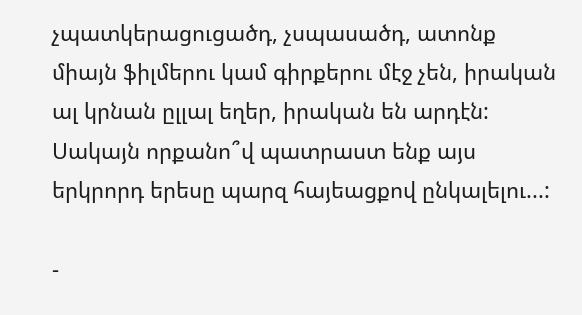չպատկերացուցածդ, չսպասածդ, ատոնք միայն ֆիլմերու կամ գիրքերու մէջ չեն, իրական ալ կրնան ըլլալ եղեր, իրական են արդէն: Սակայն որքանո՞վ պատրաստ ենք այս երկրորդ երեսը պարզ հայեացքով ընկալելու...:

-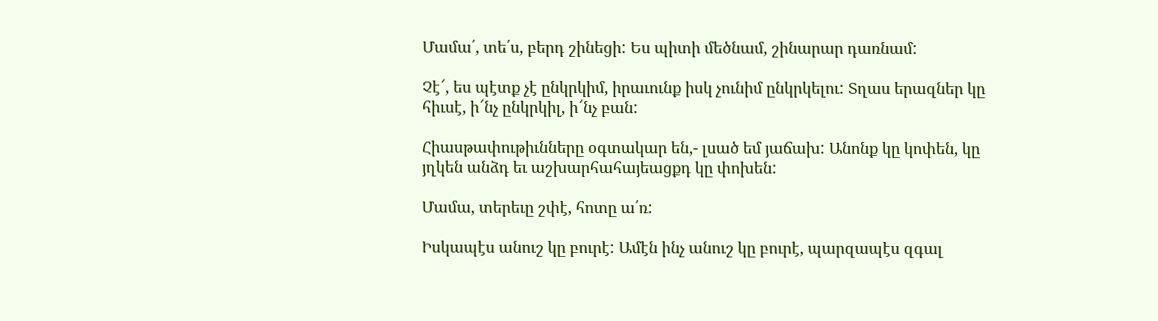Մամա՛, տե՛ս, բերդ շինեցի: Ես պիտի մեծնամ, շինարար դառնամ:

Չէ՜, ես պէտք չէ ընկրկիմ, իրաւունք իսկ չունիմ ընկրկելու: Տղաս երազներ կը հիւսէ, ի՜նչ ընկրկիլ, ի՜նչ բան:

Հիասթափութիւնները օգտակար են,- լսած եմ յաճախ: Անոնք կը կոփեն, կը յղկեն անձդ եւ աշխարհահայեացքդ կը փոխեն:

Մամա, տերեւը շփէ, հոտը ա՛ռ:

Իսկապէս անուշ կը բուրէ: Ամէն ինչ անուշ կը բուրէ, պարզապէս զգալ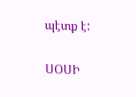պէտք է:

ՍՕՍԻ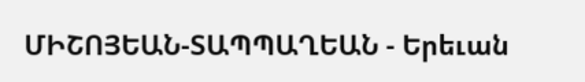ՄԻՇՈՅԵԱՆ-ՏԱՊՊԱՂԵԱՆ - Երեւան